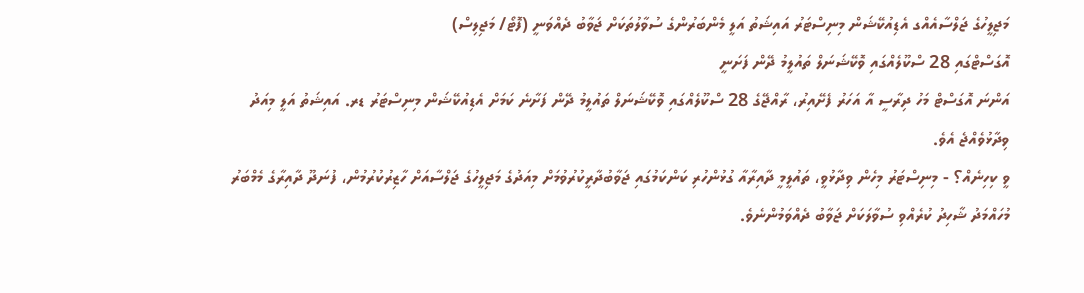މަޖިލީހުގެ ޖަލްސާއެއްގ އެޑިއުކޭޝަން މިނިސްޓަރު އައިޝަތު އަލީ މެންބަރުންގެ ސުވާލުތަކަށް ޖަވާބު ދެއްވަނީ (ފޮޓޯ/ މަޖިލިސް)
އޮގަސްޓްގައި 28 ސްކޫލެއްގައި ވޮކޭޝަނަލް ތައުލީމު ދޭން ފަށަނީ
އަންނަ އޮގަސްޓް މަހު ދިރާސީ އާ އަހަރު ފެށޭއިރު، ރާއްޖޭގެ 28 ސްކޫލެއްގައި ވޮކޭޝަނަލް ތައުލީމު ދޭން ފަށާނެ ކަމަށް އެޑިއުކޭޝަން މިނިސްޓަރު ޑރ. އައިޝަތު އަލީ މިއަދު ވިދާޅުވެއްޖެ އެވެ.
ވީ ކިހިނެއް؟ - މިނިސްޓަރު މިހެން ވިދާޅުވީ، ތައުލީމީ ދާއިރާއާ ގުޅުންހުރި ކަންކަމުގައި ޖަވާބުދާރީކުރުވުމަށް މިއަދުގެ މަޖިލީހުގެ ޖަލްސާއަށް ހާޒިރުކުރުމުން، ފުނަދޫ ދާއިރާގެ މެމްބަރު މުހައްމަދު ޝާހިދު ކުރެއްވި ސުވާލަކަށް ޖަވާބު ދެއްވަމުންނެވެ.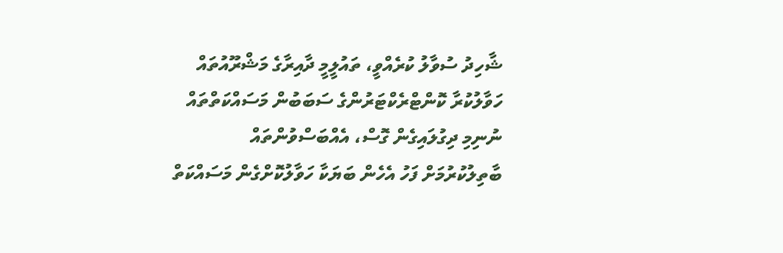ޝާހިދު ސުވާލު ކުރެއްވީ، ތައުލީމީ ދާއިރާގެ މަޝްރޫއުތައް ހަވާލުކުރާ ކޮންޓްރެކްޓަރުންގެ ސަބަބުން މަސައްކަތްތައް ނުނިމި ދިގުލައިގެން ގޮސް، އެއްބަސްވުންތައް ބާތިލުކުރުމަށް ފަހު އެހެން ބަޔަކާ ހަވާލުކޮށްގެން މަސައްކަތް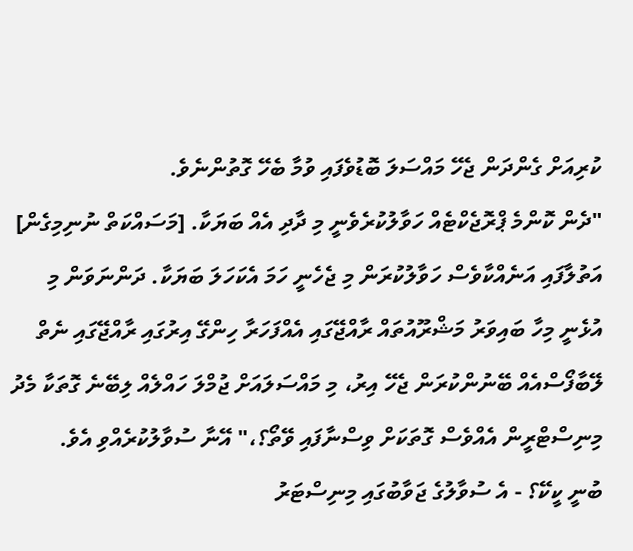ކުރިއަށް ގެންދަން ޖެހޭ މައްސަލަ ބޮޑުވެފައި ވުމާ ބެހޭ ގޮތުންނެވެ.
"ދެން ކޮންމެ ޕްރޮޖެކްޓެއް ހަވާލުކުރެވެނީ މި ދާދި އެއް ބަޔަކާ. [މަސައްކަތް ނުނިމިގެން] އަތުލާފައި އަނެއްކާވެސް ހަވާލުކުރަން މި ޖެހެނީ ހަމަ އެކަހަލަ ބަޔަކާ. ދަންނަވަން މި އުޅެނީ މިހާ ބައިވަރު މަޝްރޫއުތައް ރާއްޖޭގައި އެއްފަހަރާ ހިންގޭ އިރުގައި ރާއްޖޭގައި ނެތް ލޭބާފޯސްއެއް ބޭނުންކުރަން ޖެހޭ އިރު، މި މައްސަލައަށް ޖުމްލަ ހައްލެއް ލިބޭނެ ގޮތަކާ މެދު މިނިސްޓްރީން އެއްވެސް ގޮތަކަށް ވިސްނާފައި ވޭތޯ؟،" އޭނާ ސުވާލުކުރެއްވި އެވެ.
ބުނީ ކީކޭ؟ - އެ ސުވާލުގެ ޖަވާބުގައި މިނިސްޓަރު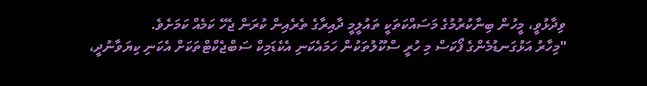ވިދާޅުވީ، މީހުން ބިނާކުރުމުގެ މަސައްކަތަކީ ތައުލީމީ ދާއިރާގެ ތެރެއިން ކުރަން ޖެހޭ ކަމެއް ކަމަށެވެ.
"މިހާރު އަޅުގަނޑުމެންގެ ފޯކަސް މި ހުރީ ސްކޫލުތަކުން ހަމައެކަނި އެކެޑަމިކް ސަބްޖެކްޓްތަކަށް އެކަނި ކިޔަވާނުދީ،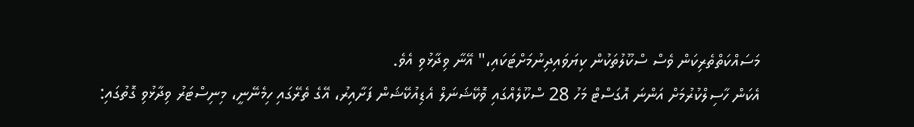މަސައްކަތްތެރިކަން ވެސް ސްކޫލުތަކުން ކިޔަވައިދިނުމަށްޓަކައި،" އޭނާ ވިދާޅުވި އެވެ.
އެކަން ހާސިލްކުރުމަށް އަންނަ އޮގަސްޓް މަހު 28 ސްކޫލެއްގައި ވޮކޭޝަނަލް އެޑިއުކޭޝަން ފަށާއިރު، އޭގެ ތެރޭގައި ހިމެނޭނީ، މިނިސްޓަރު ވިދާޅުވި ގޮތުގައި: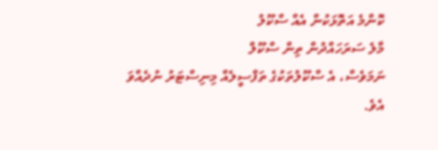ކޮންމެ އަތޮޅަކުން އެއް ސްކޫލު
މާލެ ސަރަހައްދުން ތިން ސްކޫލް
ނަމަވެސް، އެ ސްކޫލުތަކުގެ ތަފްސީލެއް މިނިސްޓަރު ނުދެއްވަ އެވެ.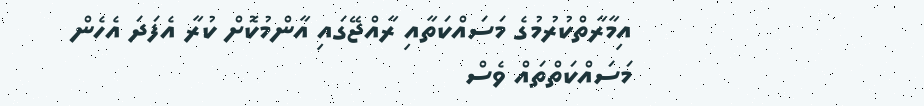އިމާރާތްކުރުމުގެ މަސައްކަތާއި ރާއްޖޭގައި އާންމުކޮށް ކުރާ އެފަދަ އެހެން މަސައްކަތްތައް ވެސް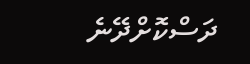ދަސްކޮށްދޭނެ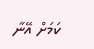ކަމަށް އޭނާ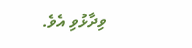ވިދާޅުވި އެވެ.